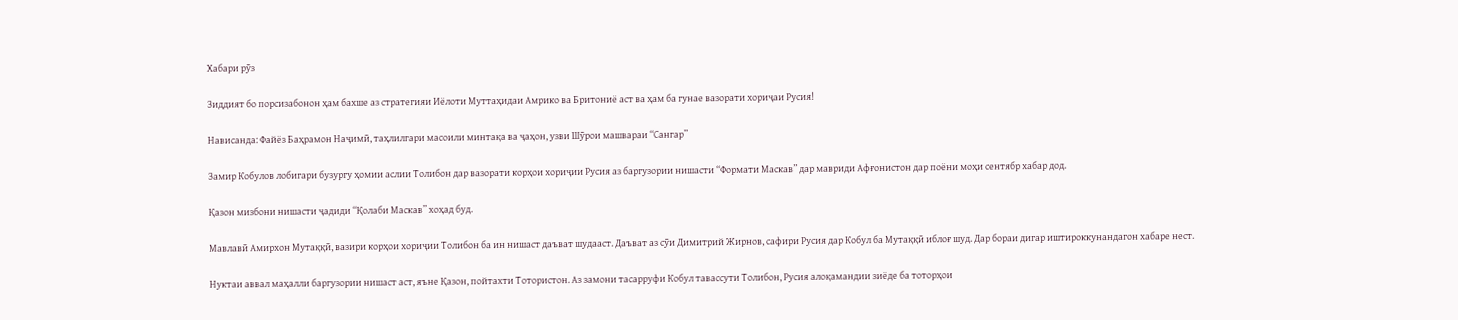Хабари рӯз

Зиддият бо порсизабонон ҳам бахше аз стратегияи Иёлоти Муттаҳидаи Амрико ва Бритониё аст ва ҳам ба гунае вазорати хориҷаи Русия!

Нависанда: Файёз Баҳрамон Наҷимӣ, таҳлилгари масоили минтақа ва ҷаҳон, узви Шӯрои машвараи “Сангар”

Замир Кобулов лобигари бузургу ҳомии аслии Толибон дар вазорати корҳои хориҷии Русия аз баргузории нишасти “Формати Маскав” дар мавриди Афғонистон дар поёни моҳи сентябр хабар дод.

Қазон мизбони нишасти ҷадиди “Қолаби Маскав” хоҳад буд.

Мавлавӣ Амирхон Мутаққӣ, вазири корҳои хориҷии Толибон ба ин нишаст даъват шудааст. Даъват аз сӯи Димитрий Жирнов, сафири Русия дар Кобул ба Мутаққӣ иблоғ шуд. Дар бораи дигар иштироккунандагон хабаре нест.

Нуктаи аввал маҳалли баргузории нишаст аст, яъне Қазон, пойтахти Тотористон. Аз замони тасарруфи Кобул тавассути Толибон, Русия алоқамандии зиёде ба тоторҳои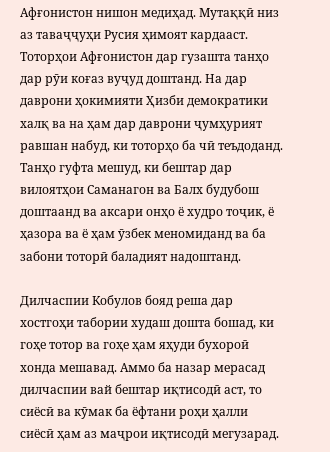Афғонистон нишон медиҳад. Мутаққӣ низ аз таваҷҷуҳи Русия ҳимоят кардааст. Тоторҳои Афғонистон дар гузашта танҳо дар рӯи коғаз вуҷуд доштанд. На дар даврони ҳокимияти Ҳизби демократики халқ ва на ҳам дар даврони ҷумҳурият равшан набуд, ки тоторҳо ба чӣ теъдоданд. Танҳо гуфта мешуд, ки бештар дар вилоятҳои Саманагон ва Балх будубош доштаанд ва аксари онҳо ё худро тоҷик, ё ҳазора ва ё ҳам ӯзбек меномиданд ва ба забони тоторӣ баладият надоштанд.

Дилчаспии Кобулов бояд реша дар хостгоҳи табории худаш дошта бошад, ки гоҳе тотор ва гоҳе ҳам яҳуди бухороӣ хонда мешавад. Аммо ба назар мерасад дилчаспии вай бештар иқтисодӣ аст, то сиёсӣ ва кӯмак ба ёфтани роҳи ҳалли сиёсӣ ҳам аз маҷрои иқтисодӣ мегузарад.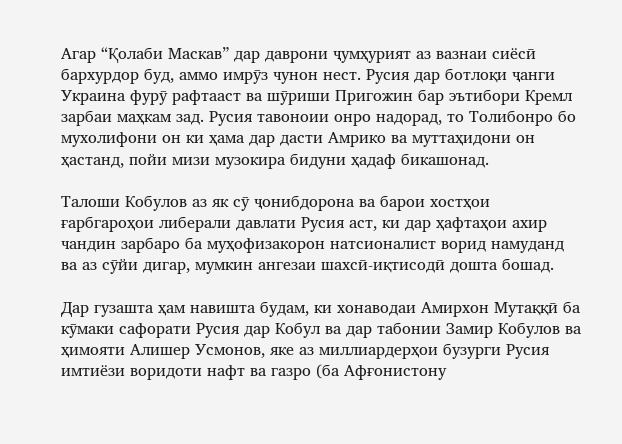Агар “Қолаби Маскав” дар даврони ҷумҳурият аз вазнаи сиёсӣ бархурдор буд, аммо имрӯз чунон нест. Русия дар ботлоқи ҷанги Украина фурӯ рафтааст ва шӯриши Пригожин бар эътибори Кремл зарбаи маҳкам зад. Русия тавоноии онро надорад, то Толибонро бо мухолифони он ки ҳама дар дасти Амрико ва муттаҳидони он ҳастанд, пойи мизи музокира бидуни ҳадаф бикашонад.

Талоши Кобулов аз як сӯ ҷонибдорона ва барои хостҳои ғарбгароҳои либерали давлати Русия аст, ки дар ҳафтаҳои ахир чандин зарбаро ба муҳофизакорон натсионалист ворид намуданд ва аз сӯйи дигар, мумкин ангезаи шахсӣ-иқтисодӣ дошта бошад.

Дар гузашта ҳам навишта будам, ки хонаводаи Амирхон Мутаққӣ ба кӯмаки сафорати Русия дар Кобул ва дар табонии Замир Кобулов ва ҳимояти Алишер Усмонов, яке аз миллиардерҳои бузурги Русия имтиёзи воридоти нафт ва газро (ба Афғонистону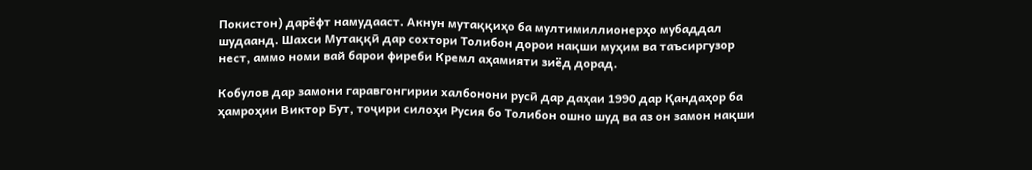Покистон) дарёфт намудааст. Акнун мутаққиҳо ба мултимиллионерҳо мубаддал шудаанд. Шахси Мутаққӣ дар сохтори Толибон дорои нақши муҳим ва таъсиргузор нест, аммо номи вай барои фиреби Кремл аҳамияти зиёд дорад.

Кобулов дар замони гаравгонгирии халбонони русӣ дар даҳаи 1990 дар Қандаҳор ба ҳамроҳии Виктор Бут, тоҷири силоҳи Русия бо Толибон ошно шуд ва аз он замон нақши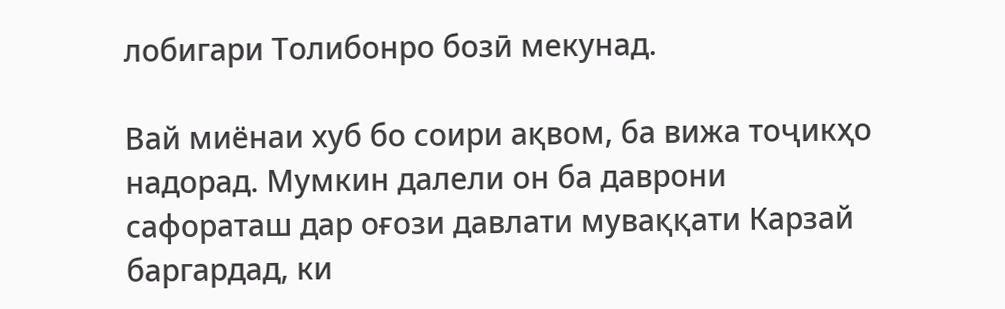лобигари Толибонро бозӣ мекунад.

Вай миёнаи хуб бо соири ақвом, ба вижа тоҷикҳо надорад. Мумкин далели он ба даврони сафораташ дар оғози давлати муваққати Карзай баргардад, ки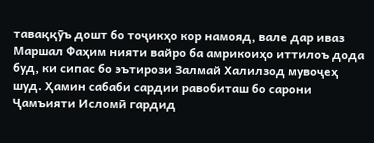таваққӯъ дошт бо тоҷикҳо кор намояд, вале дар иваз Маршал Фаҳим нияти вайро ба амрикоиҳо иттилоъ дода буд, ки сипас бо эътирози Залмай Халилзод мувоҷеҳ шуд. Ҳамин сабаби сардии равобиташ бо сарони Ҷамъияти Исломӣ гардид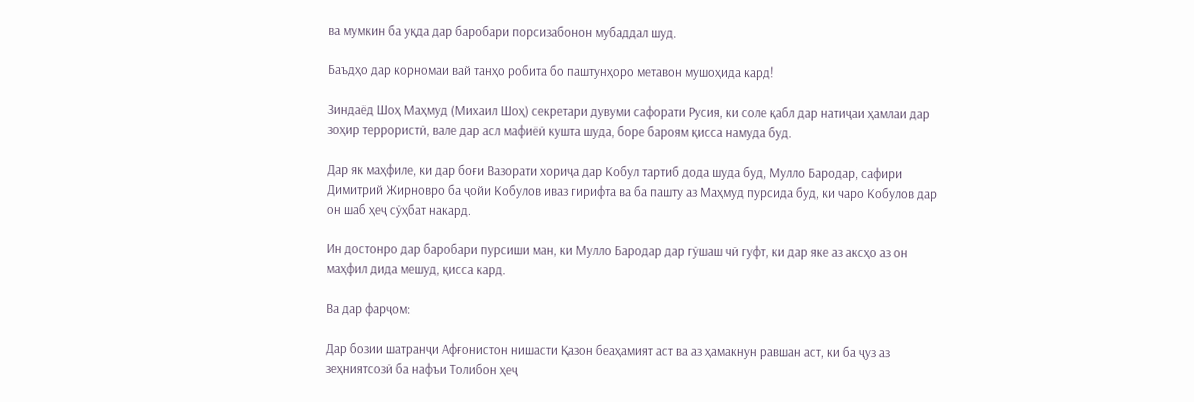ва мумкин ба уқда дар баробари порсизабонон мубаддал шуд.

Баъдҳо дар корномаи вай танҳо робита бо паштунҳоро метавон мушоҳида кард!

Зиндаёд Шоҳ Маҳмуд (Михаил Шоҳ) секретари дувуми сафорати Русия, ки соле қабл дар натиҷаи ҳамлаи дар зоҳир террористӣ, вале дар асл мафиёӣ кушта шуда, боре бароям қисса намуда буд.

Дар як маҳфиле, ки дар боғи Вазорати хориҷа дар Кобул тартиб дода шуда буд, Мулло Бародар, сафири Димитрий Жирновро ба ҷойи Кобулов иваз гирифта ва ба пашту аз Маҳмуд пурсида буд, ки чаро Кобулов дар он шаб ҳеҷ сӯҳбат накард.

Ин достонро дар баробари пурсиши ман, ки Мулло Бародар дар гӯшаш чӣ гуфт, ки дар яке аз аксҳо аз он маҳфил дида мешуд, қисса кард.

Ва дар фарҷом:

Дар бозии шатранҷи Афғонистон нишасти Қазон беаҳамият аст ва аз ҳамакнун равшан аст, ки ба ҷуз аз зеҳниятсозӣ ба нафъи Толибон ҳеҷ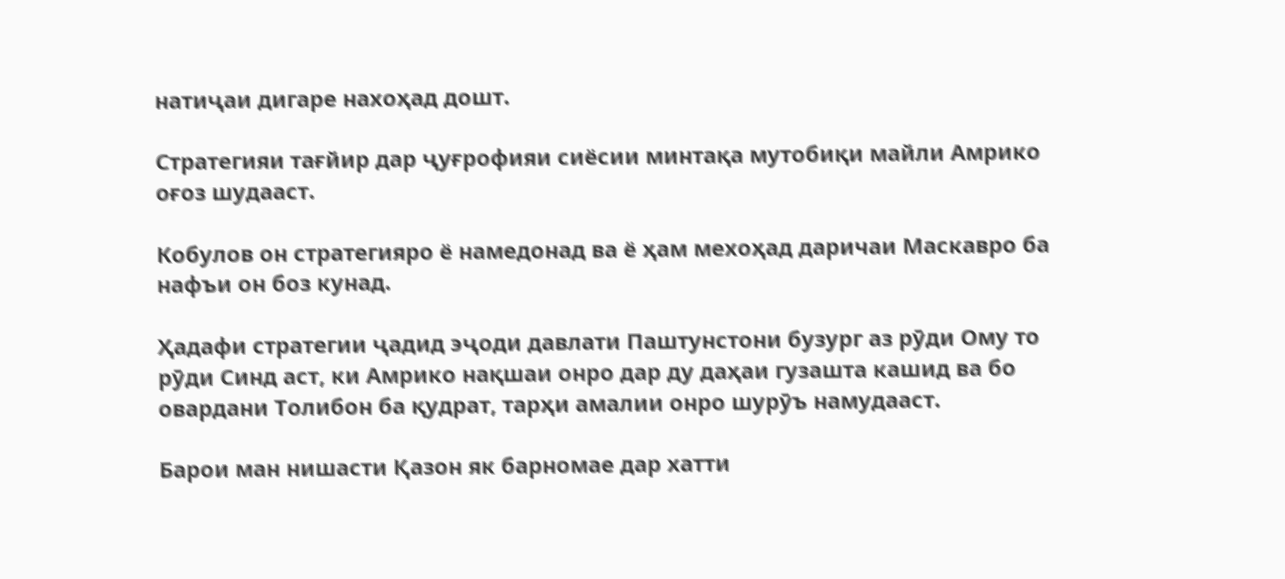натиҷаи дигаре нахоҳад дошт.

Стратегияи тағйир дар ҷуғрофияи сиёсии минтақа мутобиқи майли Амрико оғоз шудааст.

Кобулов он стратегияро ё намедонад ва ё ҳам мехоҳад даричаи Маскавро ба нафъи он боз кунад.

Ҳадафи стратегии ҷадид эҷоди давлати Паштунстони бузург аз рӯди Ому то рӯди Синд аст, ки Амрико нақшаи онро дар ду даҳаи гузашта кашид ва бо овардани Толибон ба қудрат, тарҳи амалии онро шурӯъ намудааст.

Барои ман нишасти Қазон як барномае дар хатти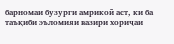барномаи бузурги амрикоӣ аст, ки ба таъқиби эъломияи вазири хориҷаи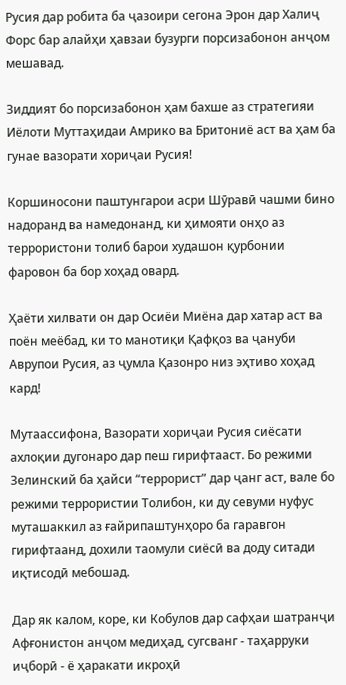Русия дар робита ба ҷазоири сегона Эрон дар Халиҷ Форс бар алайҳи ҳавзаи бузурги порсизабонон анҷом мешавад.

Зиддият бо порсизабонон ҳам бахше аз стратегияи Иёлоти Муттаҳидаи Амрико ва Бритониё аст ва ҳам ба гунае вазорати хориҷаи Русия!

Коршиносони паштунгарои асри Шӯравӣ чашми бино надоранд ва намедонанд, ки ҳимояти онҳо аз террористони толиб барои худашон қурбонии фаровон ба бор хоҳад овард.

Ҳаёти хилвати он дар Осиёи Миёна дар хатар аст ва поён меёбад, ки то манотиқи Қафқоз ва ҷануби Аврупои Русия, аз ҷумла Қазонро низ эҳтиво хоҳад кард!

Мутаассифона, Вазорати хориҷаи Русия сиёсати ахлоқии дугонаро дар пеш гирифтааст. Бо режими Зелинский ба ҳайси “террорист” дар ҷанг аст, вале бо режими террористии Толибон, ки ду севуми нуфус муташаккил аз ғайрипаштунҳоро ба гаравгон гирифтаанд, дохили таомули сиёсӣ ва доду ситади иқтисодӣ мебошад.

Дар як калом, коре, ки Кобулов дар сафҳаи шатранҷи Афғонистон анҷом медиҳад, сугсванг - таҳарруки иҷборӣ - ё ҳаракати икроҳӣ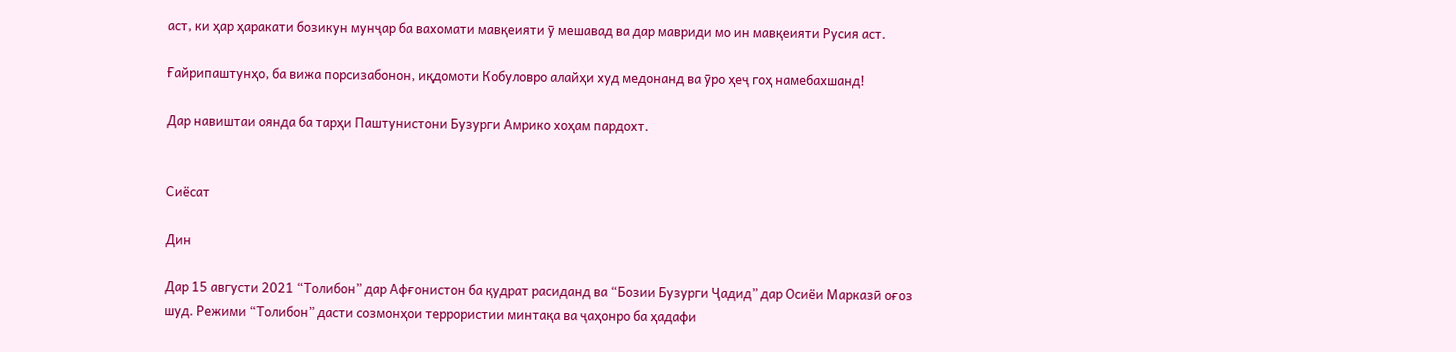аст, ки ҳар ҳаракати бозикун мунҷар ба вахомати мавқеияти ӯ мешавад ва дар мавриди мо ин мавқеияти Русия аст.

Ғайрипаштунҳо, ба вижа порсизабонон, иқдомоти Кобуловро алайҳи худ медонанд ва ӯро ҳеҷ гоҳ намебахшанд!

Дар навиштаи оянда ба тарҳи Паштунистони Бузурги Амрико хоҳам пардохт.


Сиёсат

Дин

Дар 15 августи 2021 “Толибон” дар Афғонистон ба қудрат расиданд ва “Бозии Бузурги Ҷадид” дар Осиёи Марказӣ оғоз шуд. Режими “Толибон” дасти созмонҳои террористии минтақа ва ҷаҳонро ба ҳадафи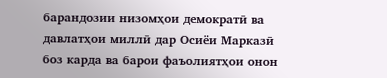барандозии низомҳои демократӣ ва давлатҳои миллӣ дар Осиёи Марказӣ боз карда ва барои фаъолиятҳои онон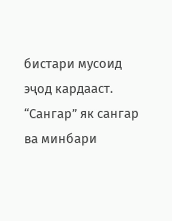бистари мусоид эҷод кардааст. “Сангар” як сангар ва минбари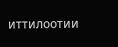иттилоотии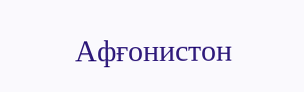Афғонистон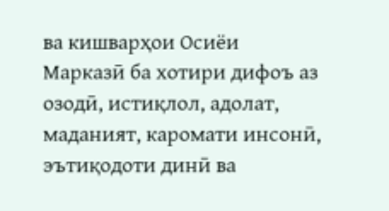ва кишварҳои Осиёи Марказӣ ба хотири дифоъ аз озодӣ, истиқлол, адолат, маданият, каромати инсонӣ, эътиқодоти динӣ ва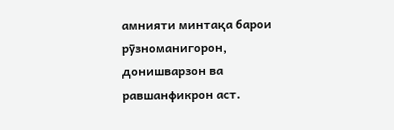амнияти минтақа барои рӯзноманигорон, донишварзон ва равшанфикрон аст.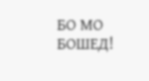БО МО БОШЕД!